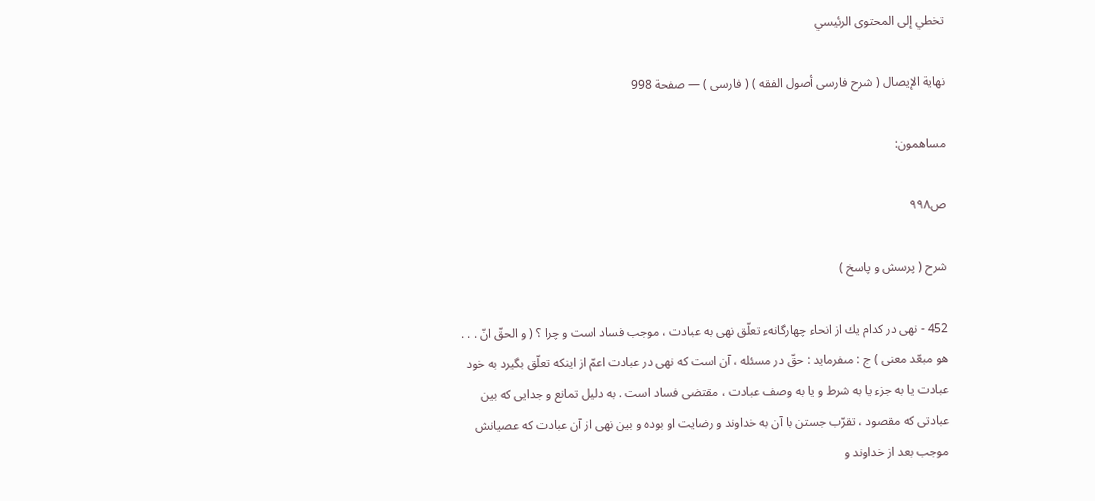تخطي إلى المحتوى الرئيسي

نهاية الإيصال ( شرح فارسى أصول الفقه ) ( فارسى ) — صفحة 998

مساهمون:

ص٩٩٨

شرح ( پرسش و پاسخ )

452 - نهى در كدام يك از انحاء چهارگانهء تعلّق نهى به عبادت ، موجب فساد است و چرا ؟ ( و الحقّ انّ . . . هو مبعّد معنى ) ج : مىفرمايد : حقّ در مسئله ، آن است كه نهى در عبادت اعمّ از اينكه تعلّق بگيرد به خود عبادت يا به جزء يا به شرط و يا به وصف عبادت ، مقتضى فساد است . به دليل تمانع و جدايى كه بين عبادتى كه مقصود ، تقرّب جستن با آن به خداوند و رضايت او بوده و بين نهى از آن عبادت كه عصيانش موجب بعد از خداوند و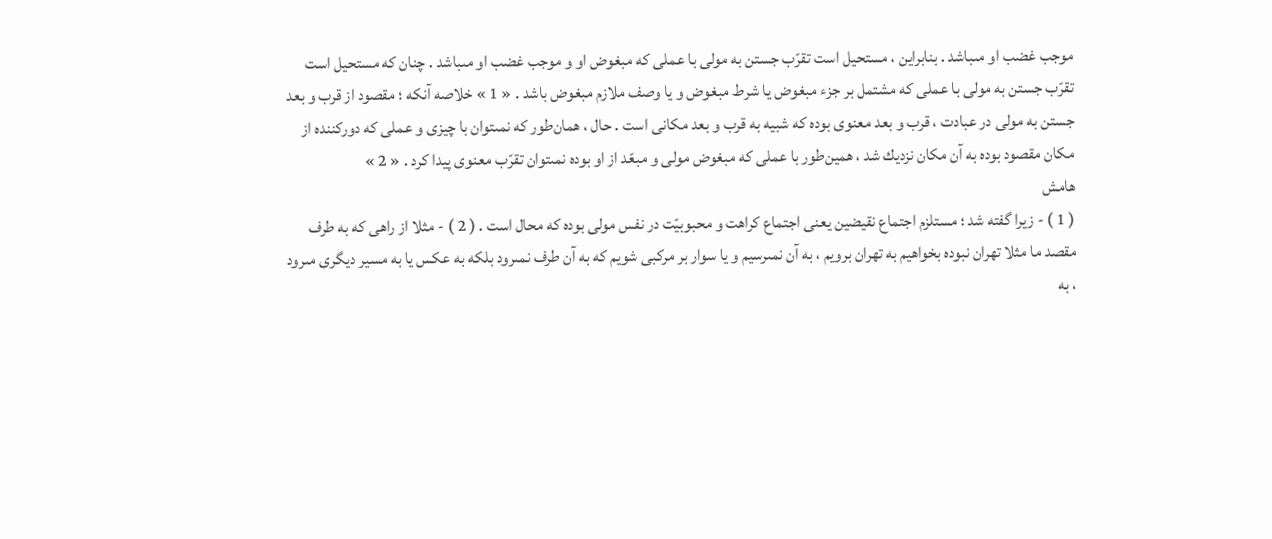موجب غضب او مىباشد . بنابراين ، مستحيل است تقرّب جستن به مولى با عملى كه مبغوض او و موجب غضب او مىباشد . چنان كه مستحيل است تقرّب جستن به مولى با عملى كه مشتمل بر جزء مبغوض يا شرط مبغوض و يا وصف ملازم مبغوض باشد . « 1 » خلاصه آنكه ؛ مقصود از قرب و بعد جستن به مولى در عبادت ، قرب و بعد معنوى بوده كه شبيه به قرب و بعد مكانى است . حال ، همان‌طور كه نمىتوان با چيزى و عملى كه دوركننده از مكان مقصود بوده به آن مكان نزديك شد ، همين‌طور با عملى كه مبغوض مولى و مبعّد از او بوده نمىتوان تقرّب معنوى پيدا كرد . « 2 »
هامش
( 1 ) - زيرا گفته شد ؛ مستلزم اجتماع نقيضين يعنى اجتماع كراهت و محبوبيّت در نفس مولى بوده كه محال است . ( 2 ) - مثلا از راهى كه به طرف مقصد ما مثلا تهران نبوده بخواهيم به تهران برويم ، به آن نمىرسيم و يا سوار بر مركبى شويم كه به آن طرف نمىرود بلكه به عكس يا به مسير ديگرى مىرود ، به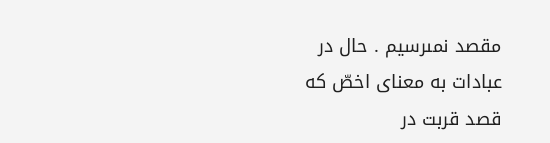مقصد نمىرسيم . حال در عبادات به معناى اخصّ كه قصد قربت در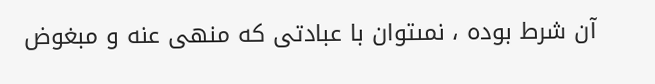آن شرط بوده ، نمىتوان با عبادتى كه منهى عنه و مبغوض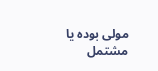مولى بوده يا مشتمل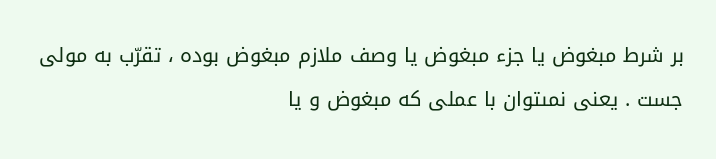بر شرط مبغوض يا جزء مبغوض يا وصف ملازم مبغوض بوده ، تقرّب به مولى جست . يعنى نمىتوان با عملى كه مبغوض و يا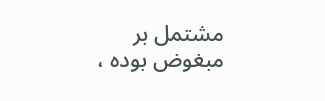مشتمل بر مبغوض بوده ،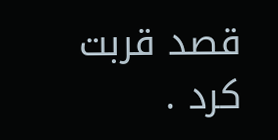قصد قربت كرد .